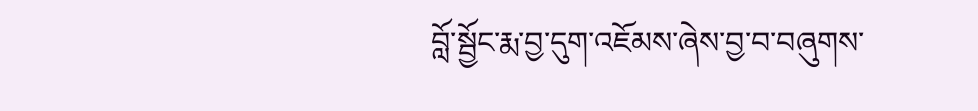བློ་སྦྱོང་རྨ་བྱ་དུག་འཇོམས་ཞེས་བྱ་བ་བཞུགས་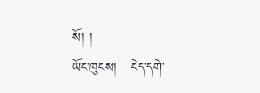སོ། །
ཡོང་ཁུངས།   ངེད་དགེ་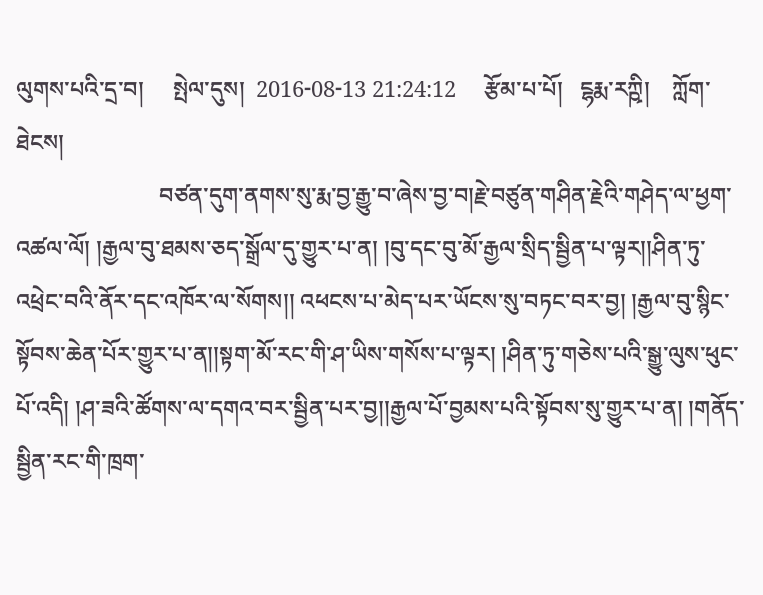ལུགས་པའི་དྲ་བ།     སྤེལ་དུས།  2016-08-13 21:24:12     རྩོམ་པ་པོ།   ངྷརྨ་རཀྵི།    ཀློག་ཐེངས།
                         བཙན་དུག་ནགས་སུ་རྨ་བྱ་རྒྱུ་བ་ཞེས་བྱ་བ།རྗེ་བཙུན་གཤིན་རྗེའི་གཤེད་ལ་ཕྱག་འཚལ་ལོ། །རྒྱལ་བུ་ཐམས་ཅད་སྒྲོལ་དུ་གྱུར་པ་ན། །བུ་དང་བུ་མོ་རྒྱལ་སྲིད་སྦྱིན་པ་ལྟར།།ཤིན་ཏུ་འཕྲེང་བའི་ནོར་དང་འཁོར་ལ་སོགས།། འཕངས་པ་མེད་པར་ཡོངས་སུ་བཏང་བར་བྱ། །རྒྱལ་བུ་སྙིང་སྟོབས་ཆེན་པོར་གྱུར་པ་ན།།སྟག་མོ་རང་གི་ཤ་ཡིས་གསོས་པ་ལྟར། །ཤིན་ཏུ་གཅེས་པའི་སྒྱུ་ལུས་ཕུང་པོ་འདི། །ཤ་ཟའི་ཚོགས་ལ་དགའ་བར་སྦྱིན་པར་བྱ།།རྒྱལ་པོ་བྱམས་པའི་སྟོབས་སུ་གྱུར་པ་ན། །གནོད་སྦྱིན་རང་གི་ཁྲག་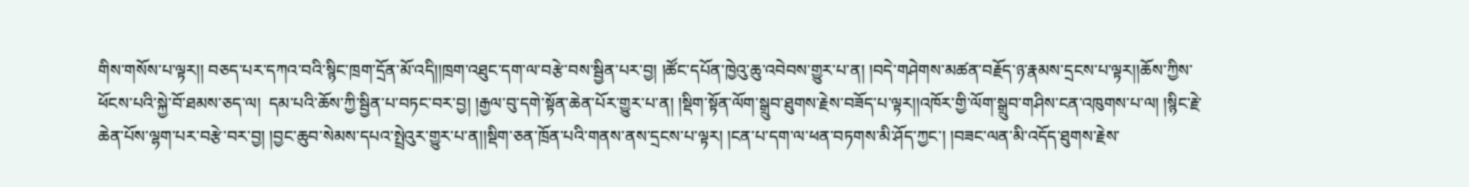གིས་གསོས་པ་ལྟར།། བཅད་པར་དཀའ་བའི་སྙིང་ཁྲག་དྲོན་མོ་འདི།།ཁྲག་འཐུང་དག་ལ་བརྩེ་བས་སྦྱིན་པར་བྱ། །ཚོང་དཔོན་ཁྱེའུ་ཆུ་འབེབས་གྱུར་པ་ན། །བདེ་གཤེགས་མཚན་བརྗོད་ཉ་རྣམས་དྲངས་པ་ལྟར།།ཆོས་ཀྱིས་ཕོངས་པའི་སྐྱེ་བོ་ཐམས་ཅད་ལ།  དམ་པའི་ཆོས་ཀྱི་སྦྱིན་པ་བཏང་བར་བྱ། །རྒྱལ་བུ་དགེ་སྟོན་ཆེན་པོར་གྱུར་པ་ན། །སྡིག་སྟོན་ལོག་སྒྲུབ་ཐུགས་རྗེས་བཟོད་པ་ལྟར།།འཁོར་གྱི་ལོག་སྒྲུབ་གཤིས་ངན་འཁུགས་པ་ལ། །སྙིང་རྗེ་ཆེན་པོས་ལྷག་པར་བརྩེ་བར་བྱ། །བྱང་ཆུབ་སེམས་དཔའ་སྤྲེའུར་གྱུར་པ་ན།།སྡིག་ཅན་ཁྲོན་པའི་གནས་ནས་དྲངས་པ་ལྟར། །ངན་པ་དག་ལ་ཕན་བཏགས་མི་ཤོད་ཀྱང་། །བཟང་ལན་མི་འདོད་ཐུགས་རྗེས་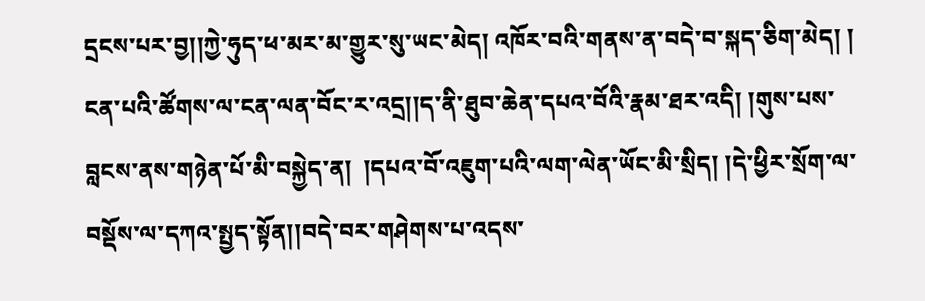དྲངས་པར་བྱ།།ཀྱེ་ཧུད་ཕ་མར་མ་གྱུར་སུ་ཡང་མེད། འཁོར་བའི་གནས་ན་བདེ་བ་སྐད་ཅིག་མེད། ། ངན་པའི་ཚོགས་ལ་ངན་ལན་བོང་ར་འདྲ།།ད་ནི་ཐུབ་ཆེན་དཔའ་བོའི་རྣམ་ཐར་འདི། །གུས་པས་བླངས་ནས་གཉེན་པོ་མི་བསྐྱེད་ན།  །དཔའ་བོ་འཇུག་པའི་ལག་ལེན་ཡོང་མི་སྲིད། །དེ་ཕྱིར་སྲོག་ལ་བསྡོས་ལ་དཀའ་སྤྱད་སྟོན།།བདེ་བར་གཤེགས་པ་འདས་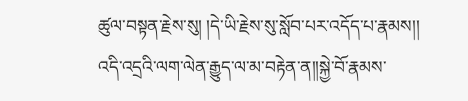ཚུལ་བསྟན་རྗེས་སུ། །དེ་ཡི་རྗེས་སུ་སློབ་པར་འདོད་པ་རྣམས།། འདི་འདྲའི་ལག་ལེན་རྒྱུད་ལ་མ་བརྟེན་ན།།སྐྱེ་བོ་རྣམས་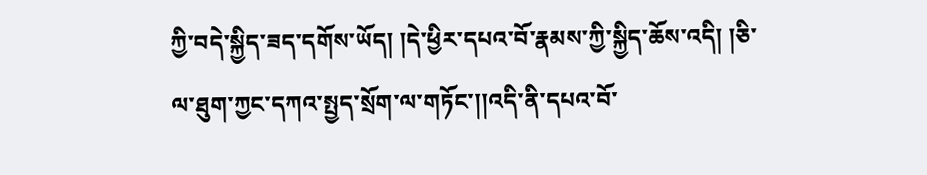ཀྱི་བདེ་སྐྱིད་ཟད་དགོས་ཡོད། །དེ་ཕྱིར་དཔའ་བོ་རྣམས་ཀྱི་སྐྱིད་ཆོས་འདི། །ཅི་ལ་ཐུག་ཀྱང་དཀའ་སྤྱད་སྲོག་ལ་གཏོང་།།འདི་ནི་དཔའ་བོ་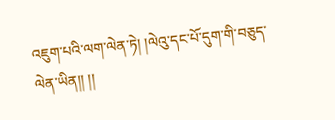འཇུག་པའི་ལག་ལེན་ཏེ། །ལེའུ་དང་པོ་དུག་གི་བཅུད་ལེན་ཡིན།། །།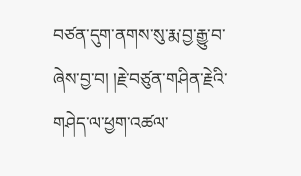བཙན་དུག་ནགས་སུ་རྨ་བྱ་རྒྱུ་བ་ཞེས་བྱ་བ། །རྗེ་བཙུན་གཤིན་རྗེའི་གཤེད་ལ་ཕྱག་འཚལ་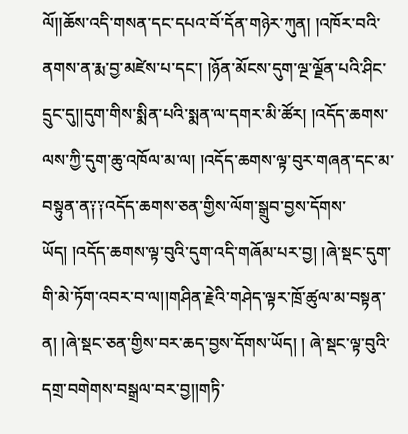ལོ།།ཆོས་འདི་གསན་དང་དཔའ་བོ་དོན་གཉེར་ཀུན། །འཁོར་བའི་ནགས་ན་རྨ་བྱ་མཛེས་པ་དང་། །ཉོན་མོངས་དུག་ལྔ་ལྗོན་པའི་ཤིང་དྲུང་དུ།།དུག་གིས་སྨིན་པའི་སྨན་ལ་དགར་མི་ཚོར། །འདོད་ཆགས་ལས་ཀྱི་དུག་ཆུ་འཁོལ་མ་ལ། །འདོད་ཆགས་ལྟ་བུར་གཞན་དང་མ་བསྟུན་ན༑༑འདོད་ཆགས་ཅན་གྱིས་ལོག་སྒྲུབ་བྱས་དོགས་ཡོད། །འདོད་ཆགས་ལྟ་བུའི་དུག་འདི་གཞོམ་པར་བྱ། །ཞེ་སྡང་དུག་གི་མེ་ཏོག་འབར་བ་ལ།།གཤིན་རྗེའི་གཤེད་ལྟར་ཁྲོ་ཚུལ་མ་བསྟན་ན། །ཞེ་སྡང་ཅན་གྱིས་བར་ཆད་བྱས་དོགས་ཡོད། ། ཞེ་སྡང་ལྟ་བུའི་དགྲ་བགེགས་བསྒྲལ་བར་བྱ།།གཏི་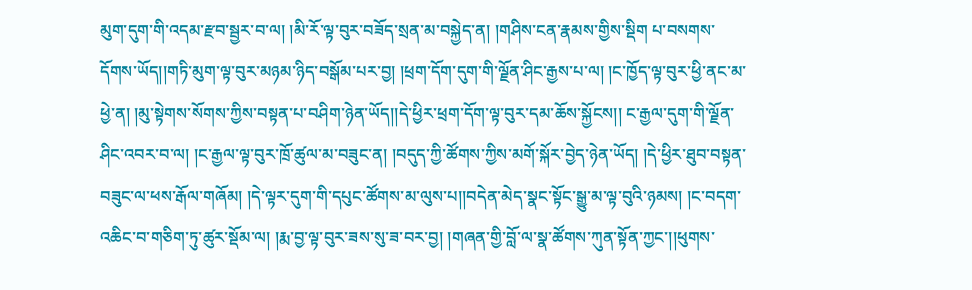མུག་དུག་གི་འདམ་རྫབ་སྦྱར་བ་ལ། །མི་རོ་ལྟ་བུར་བཟོད་སྲན་མ་བསྐྱེད་ན། །གཤིས་ངན་རྣམས་གྱིས་སྡིག པ་བསགས་དོགས་ཡོད།།གཏི་མུག་ལྟ་བུར་མཉམ་ཉིད་བསྒོམ་པར་བྱ། །ཕྲག་དོག་དུག་གི་ལྗོན་ཤིང་རྒྱས་པ་ལ། །ང་ཁྱོད་ལྟ་བུར་ཕྱི་ནང་མ་ཕྱེ་ན། །མུ་སྟེགས་སོགས་ཀྱིས་བསྟན་པ་བཤིག་ཉེན་ཡོད།།དེ་ཕྱིར་ཕྲག་དོག་ལྟ་བུར་དམ་ཆོས་སྐྱོངས།། ང་རྒྱལ་དུག་གི་ལྗོན་ཤིང་འབར་བ་ལ། །ང་རྒྱལ་ལྟ་བུར་ཁྲོ་ཚུལ་མ་བཟུང་ན། །བདུད་ཀྱི་ཚོགས་ཀྱིས་མགོ་སྐོར་བྱེད་ཉེན་ཡོད། །དེ་ཕྱིར་ཐུབ་བསྟན་བཟུང་ལ་ཕས་རྒོལ་གཞོམ། །དེ་ལྟར་དུག་གི་དཔུང་ཚོགས་མ་ལུས་པ།།བདེན་མེད་སྣང་སྟོང་སྒྱུ་མ་ལྟ་བུའི་ཉམས། །ང་བདག་འཆིང་བ་གཅིག་ཏུ་ཚུར་སྡོམ་ལ། །རྨ་བྱ་ལྟ་བུར་ཟས་སུ་ཟ་བར་བྱ། །གཞན་གྱི་བློ་ལ་སྣ་ཚོགས་ཀུན་སྟོན་ཀྱང་།།ཕུགས་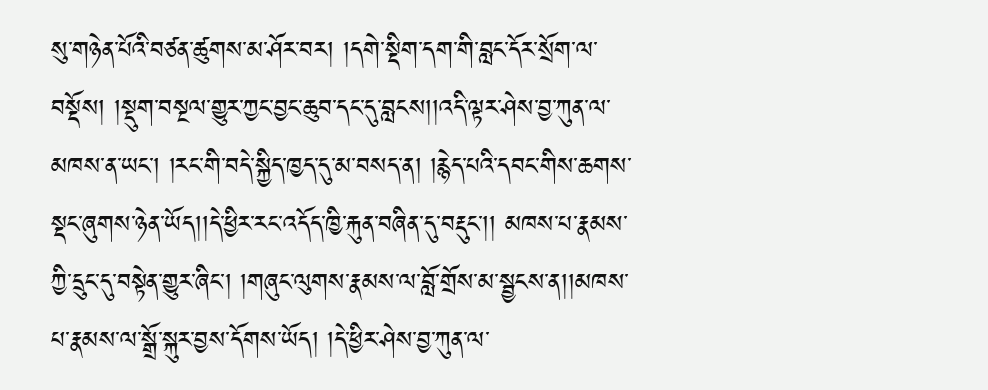སུ་གཉེན་པོའི་བཙན་ཚུགས་མ་ཤོར་བར། །དགེ་སྡིག་དག་གི་བླང་དོར་སྲོག་ལ་བསྡོས། །སྡུག་བསྔལ་གྱུར་ཀྱང་བྱང་ཆུབ་དང་དུ་བླངས།།འདི་ལྟར་ཤེས་བྱ་ཀུན་ལ་མཁས་ན་ཡང་། །རང་གི་བདེ་སྐྱིད་ཁྱད་དུ་མ་བསད་ན། །རྙེད་པའི་དབང་གིས་ཆགས་སྡང་ཞུགས་ཉེན་ཡོད།།དེ་ཕྱིར་རང་འདོད་ཁྱི་རྐུན་བཞིན་དུ་བརྡུང་།། མཁས་པ་རྣམས་ཀྱི་དྲུང་དུ་བསྟེན་གྱུར་ཞིང་། །གཞུང་ལུགས་རྣམས་ལ་བློ་གྲོས་མ་སྦྱངས་ན།།མཁས་པ་རྣམས་ལ་སྒྲོ་སྐུར་བྱས་དོགས་ཡོད། །དེ་ཕྱིར་ཤེས་བྱ་ཀུན་ལ་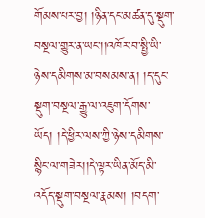གོམས་པར་བྱ། །ཉིན་དང་མཚན་དུ་སྡུག་བསྔལ་གྱུར་ན་ཡང་།།འཁོར་བ་སྤྱི་ཡི་ཉེས་དམིགས་མ་བསམས་ན། །ད་དུང་སྡུག་བསྔལ་རྒྱུ་ལ་འཇུག་དོགས་ཡོད། །དེ་ཕྱིར་ལས་ཀྱི་ཉེས་དམིགས་སྙིང་ལ་གཟེར།།དེ་ལྟར་ཡིན་མོད་མི་འདོད་སྡུག་བསྔལ་རྣམས། །བདག་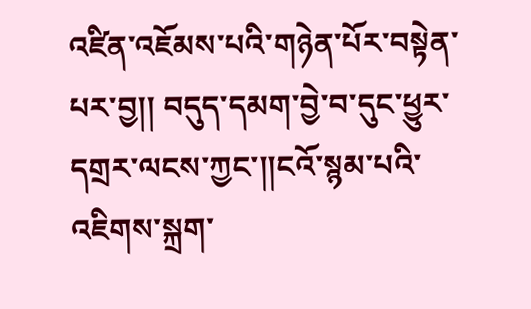འཛིན་འཇོམས་པའི་གཉེན་པོར་བསྟེན་པར་བྱ།། བདུད་དམག་བྱེ་བ་དུང་ཕྱུར་དགྲར་ལངས་ཀྱང་།།ངའོ་སྙམ་པའི་འཇིགས་སྐྲག་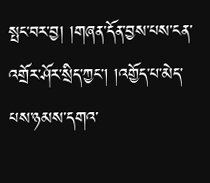སྤང་བར་བྱ། །གཞན་དོན་བྱས་པས་ངན་འགྲོར་ཤོར་སྲིད་ཀྱང་། །འགྱོད་པ་མེད་པས་ཉམས་དགའ་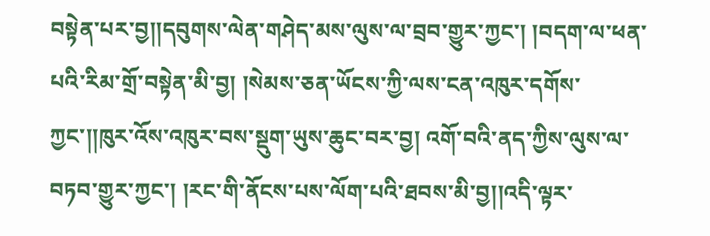བསྟེན་པར་བྱ།།དབུགས་ལེན་གཤེད་མས་ལུས་ལ་བྲབ་གྱུར་ཀྱང་། །བདག་ལ་ཕན་པའི་རིམ་གྲོ་བསྟེན་མི་བྱ། །སེམས་ཅན་ཡོངས་ཀྱི་ལས་ངན་འཁུར་དགོས་ཀྱང་།།ཁུར་འོས་འཁུར་བས་སྡུག་ཡུས་ཆུང་བར་བྱ། འགོ་བའི་ནད་ཀྱིས་ལུས་ལ་བཏབ་གྱུར་ཀྱང་། །རང་གི་ནོངས་པས་ལོག་པའི་ཐབས་མི་བྱ།།འདི་ལྟར་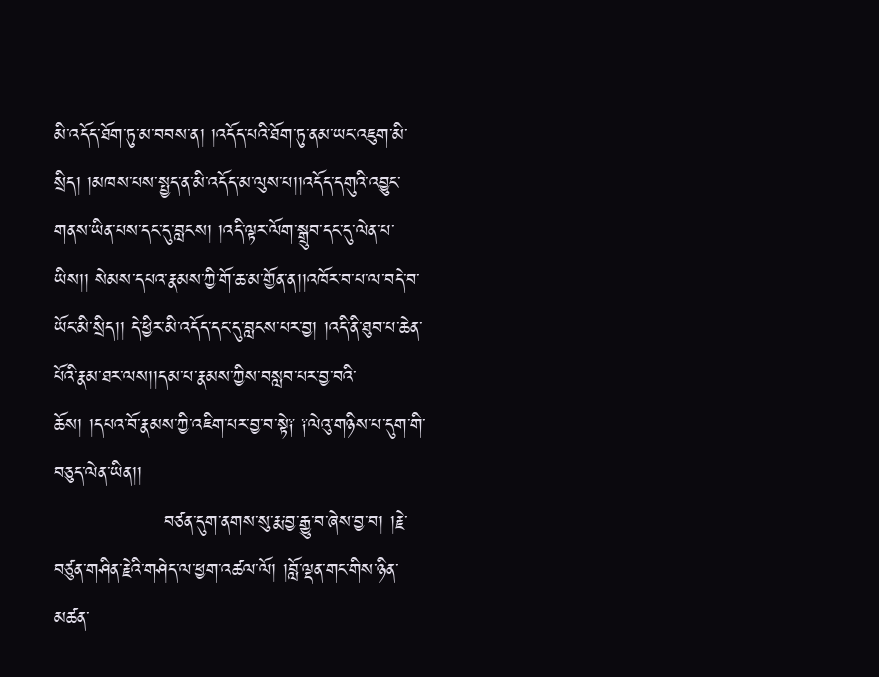མི་འདོད་ཐོག་ཏུ་མ་བབས་ན། །འདོད་པའི་ཐོག་ཏུ་ནམ་ཡང་འཇུག་མི་སྲིད། །མཁས་པས་སྤྱད་ན་མི་འདོད་མ་ལུས་པ།།འདོད་དགུའི་འབྱུང་གནས་ཡིན་པས་དང་དུ་བླངས། །འདི་ལྟར་ལོག་སྒྲུབ་དང་དུ་ལེན་པ་ཡིས།། སེམས་དཔའ་རྣམས་ཀྱི་གོ་ཆ་མ་གྱོན་ན།།འཁོར་བ་པ་ལ་བདེ་བ་ཡོང་མི་སྲིད།། དེ་ཕྱིར་མི་འདོད་དང་དུ་བླངས་པར་བྱ། །འདི་ནི་ཐུབ་པ་ཆེན་པོའི་རྣམ་ཐར་ལས།།དམ་པ་རྣམས་ཀྱིས་བསླབ་པར་བྱ་བའི་ཆོས། །དཔའ་བོ་རྣམས་ཀྱི་འཇིག་པར་བྱ་བ་སྟེ༑ ༑ལེའུ་གཉིས་པ་དུག་གི་བཅུད་ལེན་ཡིན།།
                 བཙན་དུག་ནགས་སུ་རྨ་བྱ་རྒྱུ་བ་ཞེས་བྱ་བ། །རྗེ་བཙུན་གཤིན་རྗེའི་གཤེད་ལ་ཕྱག་འཚལ་ལོ། །བློ་ལྡན་གང་གིས་ཉིན་མཚན་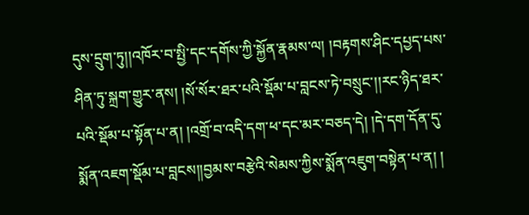དུས་དྲུག་ཏུ།།འཁོར་བ་སྤྱི་དང་དགོས་ཀྱི་སྐྱོན་རྣམས་ལ། །བརྟགས་ཤིང་དཔྱད་པས་ཤིན་ཏུ་སྐྲག་གྱུར་ནས། །སོ་སོར་ཐར་པའི་སྡོམ་པ་བླངས་ཏེ་བསྲུང་།།རང་ཉིད་ཐར་པའི་སྡོམ་པ་སྟོན་པ་ན། །འགྲོ་བ་འདི་དག་ཕ་དང་མར་བཅད་དེ། །དེ་དག་དོན་དུ་སྨོན་འཇག་སྡོམ་པ་བླངས།།བྱམས་བརྩེའི་སེམས་ཀྱིས་སྨོན་འཇུག་བསྟེན་པ་ན། །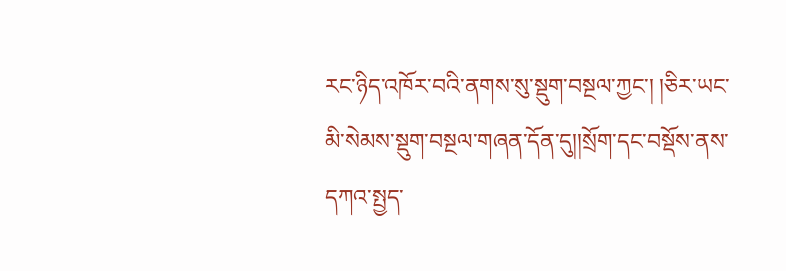རང་ཉིད་འཁོར་བའི་ནགས་སུ་སྡུག་བསྔལ་ཀྱང་། །ཅིར་ཡང་མི་སེམས་སྡུག་བསྔལ་གཞན་དོན་དུ།།སྲོག་དང་བསྡོས་ནས་དཀའ་སྤྱད་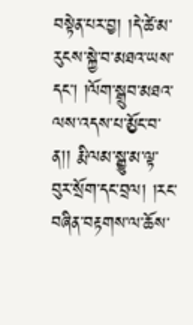བསྟེན་པར་བྱ། །དེ་ཚེ་མ་རུངས་སྐྱེ་བ་མཐའ་ཡས་དང་། །ལོག་སྒྲུབ་མཐའ་ལས་འདས་པ་མྱོང་བ་ན།། རྨི་ལམ་སྒྱུ་མ་ལྟ་བུར་སྲོག་དང་བྲལ། །རང་བཞིན་བརྟགས་ལ་ཆོས་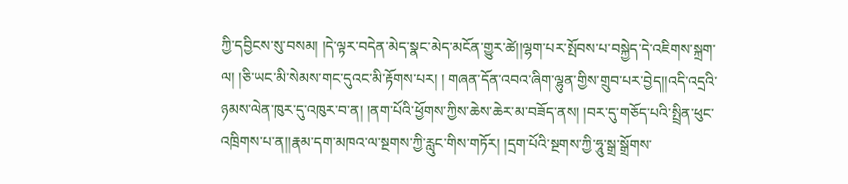ཀྱི་དབྱིངས་སུ་བསམ། །དེ་ལྟར་བདེན་མེད་སྣང་མེད་མངོན་གྱུར་ཚེ།།ལྷག་པར་སྤོབས་པ་བསྐྱེད་དེ་འཇིགས་སྐྲག་ལ། །ཅི་ཡང་མི་སེམས་གང་དུའང་མི་རྟོགས་པར། ། གཞན་དོན་འབའ་ཞིག་ལྷུན་གྱིས་གྲུབ་པར་བྱེད།།འདི་འདྲའི་ཉམས་ལེན་ཁུར་དུ་འཁུར་བ་ན། །ནག་པོའི་ཕྱོགས་ཀྱིས་ཆེས་ཆེར་མ་བཟོད་ནས། །བར་དུ་གཅོད་པའི་སྤྲིན་ཕུང་འཁྲིགས་པ་ན།།རྣམ་དག་མཁའ་ལ་སྔགས་ཀྱི་རླུང་གིས་གཏོར། །དྲག་པོའི་སྔགས་ཀྱི་ཧཱུ་སྒྲ་སྒྲོགས་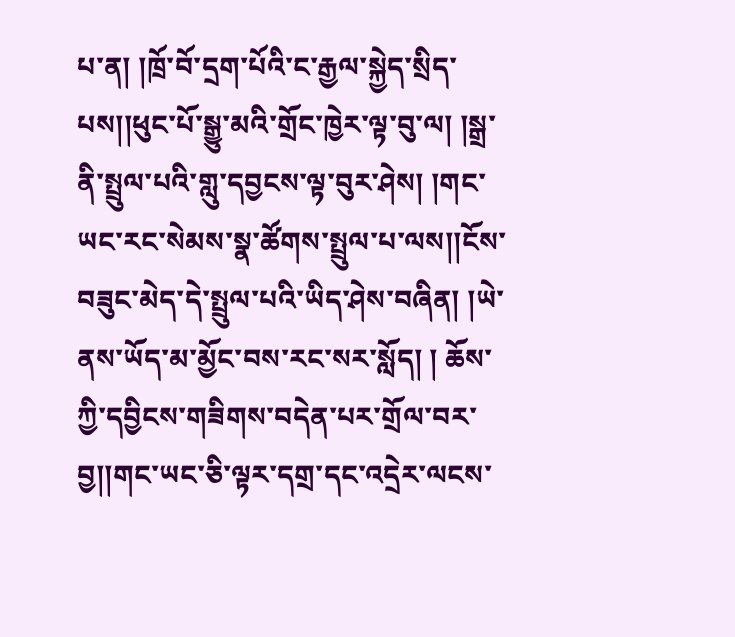པ་ན། །ཁྲོ་བོ་དྲག་པོའི་ང་རྒྱལ་སྐྱེད་སྲིད་པས།།ཕུང་པོ་སྒྱུ་མའི་གྲོང་ཁྱེར་ལྟ་བུ་ལ། །སྒྲ་ནི་སྤྲུལ་པའི་གླུ་དབྱངས་ལྟ་བུར་ཤེས། །གང་ཡང་རང་སེམས་སྣ་ཚོགས་སྤྲུལ་པ་ལས།།ངོས་བཟུང་མེད་དེ་སྤྲུལ་པའི་ཡིད་ཤེས་བཞིན། །ཡེ་ནས་ཡོད་མ་མྱོང་བས་རང་སར་སློད། ། ཆོས་ཀྱི་དབྱིངས་གཟིགས་བདེན་པར་གྲོལ་བར་བྱ།།གང་ཡང་ཅི་ལྟར་དགྲ་དང་འདྲེར་ལངས་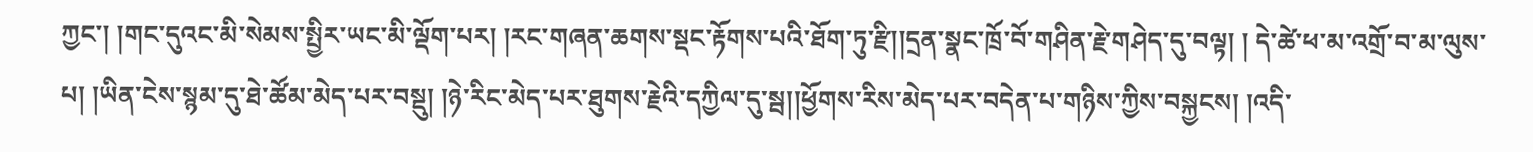ཀྱང་། །གང་དུའང་མི་སེམས་སྤྱིར་ཡང་མི་ལྡོག་པར། །རང་གཞན་ཆགས་སྡང་རྟོགས་པའི་ཐོག་ཏུ་རྫི།།དྲན་སྣང་ཁྲོ་བོ་གཤིན་རྗེ་གཤེད་དུ་བལྟ། ། དེ་ཚེ་ཕ་མ་འགྲོ་བ་མ་ལུས་པ། །ཡིན་ངེས་སྙམ་དུ་ཐེ་ཚོམ་མེད་པར་བསྡུ། །ཉེ་རིང་མེད་པར་ཐུགས་རྗེའི་དཀྱིལ་དུ་སྦ།།ཕྱོགས་རིས་མེད་པར་བདེན་པ་གཉིས་ཀྱིས་བསྐྱངས། །འདི་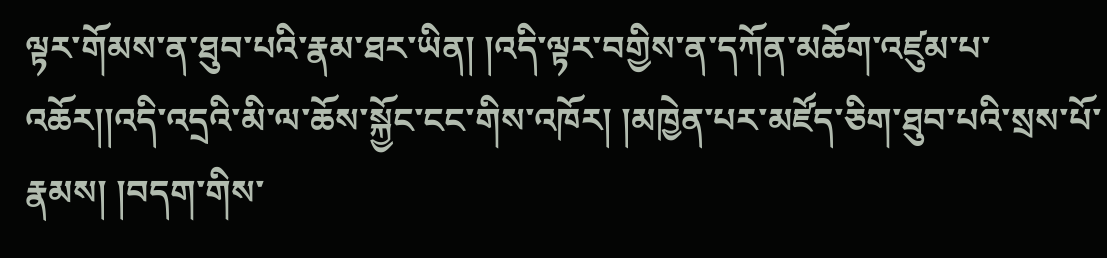ལྟར་གོམས་ན་ཐུབ་པའི་རྣམ་ཐར་ཡིན། །འདི་ལྟར་བགྱིས་ན་དཀོན་མཆོག་འཛུམ་པ་འཆོར།།འདི་འདྲའི་མི་ལ་ཆོས་སྐྱོང་ངང་གིས་འཁོར། །མཁྱེན་པར་མཛོད་ཅིག་ཐུབ་པའི་སྲས་པོ་རྣམས། །བདག་གིས་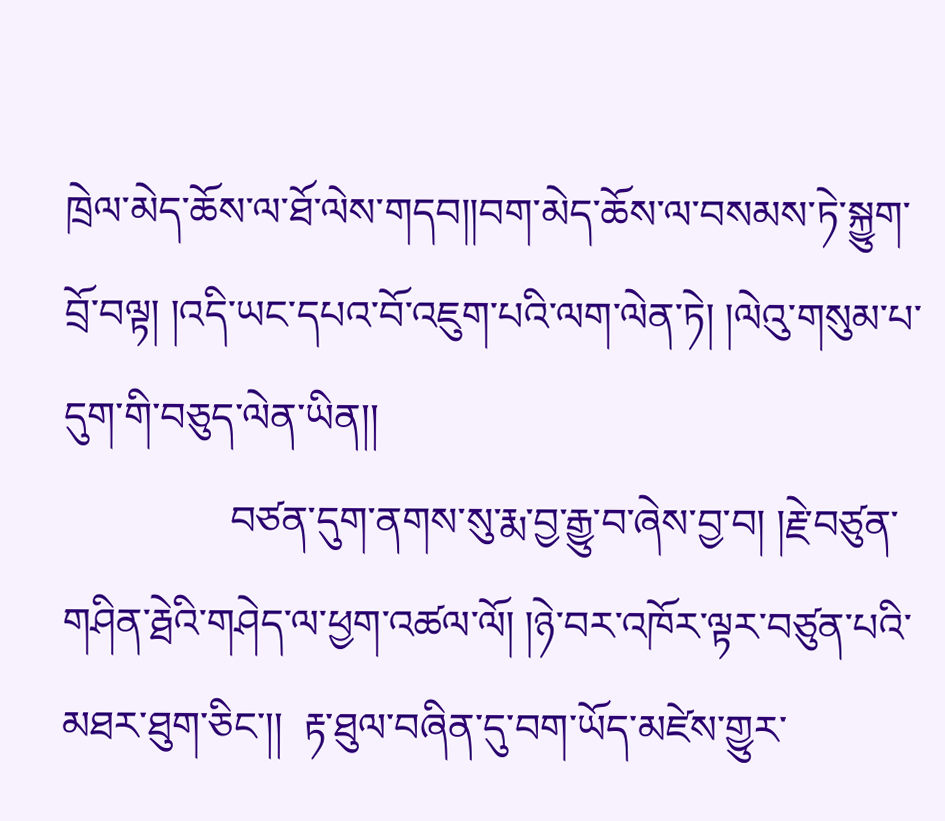ཁྲེལ་མེད་ཆོས་ལ་ཐོ་ལེས་གདབ།།བག་མེད་ཆོས་ལ་བསམས་ཏེ་སྐྱུག་བྲོ་བལྟ། །འདི་ཡང་དཔའ་བོ་འཇུག་པའི་ལག་ལེན་ཏེ། །ལེའུ་གསུམ་པ་དུག་གི་བཅུད་ལེན་ཡིན།།
                བཙན་དུག་ནགས་སུ་རྨ་བྱ་རྒྱུ་བ་ཞེས་བྱ་བ། །རྗེ་བཙུན་གཤིན་རྠེའི་གཤེད་ལ་ཕྱག་འཚལ་ལོ། །ཉེ་བར་འཁོར་ལྟར་བཙུན་པའི་མཐར་ཐུག་ཅིང་།།  རྟ་ཐུལ་བཞིན་དུ་བག་ཡོད་མཛེས་གྱུར་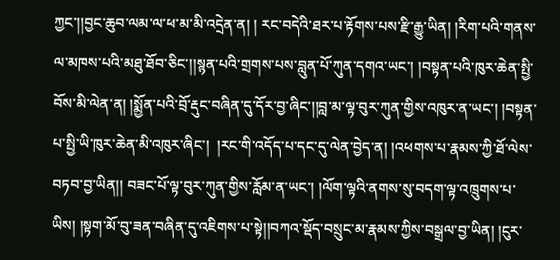ཀྱང་།།བྱང་ཆུབ་ལམ་ལ་ཕ་མ་མི་འདྲེན་ན། ། རང་བདེའི་ཐར་པ་རྟོགས་པས་རྫི་རྒྱུ་ཡིན། །རིག་པའི་གནས་ལ་མཁས་པའི་མཐུ་ཐོབ་ཅིང་།།སྙན་པའི་གྲགས་པས་བླུན་པོ་ཀུན་དགའ་ཡང་། །བསྟན་པའི་ཁུར་ཆེན་སྤྱི་བོས་མི་ལེན་ན། །སྨྱོན་པའི་བྲོ་རྡུང་བཞིན་དུ་དོར་བྱ་ཞིང་།།བླ་མ་ལྟ་བུར་ཀུན་གྱིས་འཁུར་ན་ཡང་། །བསྟན་པ་སྤྱི་ཡི་ཁུར་ཆེན་མི་འཁུར་ཞིང་།  །རང་གི་འདོད་པ་དང་དུ་ལེན་བྱེད་ན། །འཕགས་པ་རྣམས་ཀྱི་ཐོ་ལེས་བཏབ་བྱ་ཡིན།། བཟང་པོ་ལྟ་བུར་ཀུན་གྱིས་རློམ་ན་ཡང་། །ལོག་ལྟའི་ནགས་སུ་བདག་ལྟ་འཁྲུགས་པ་ཡིས། །སྟག་མོ་བུ་ཟན་བཞིན་དུ་འཇིགས་པ་སྟེ།།བཀའ་སྡོད་བསྲུང་མ་རྣམས་ཀྱིས་བསྒྲལ་བྱ་ཡིན། །ངུར་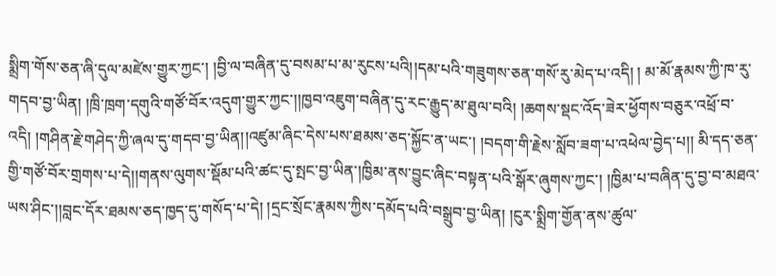སྨྲིག་གོས་ཅན་ཞི་དུལ་མཛེས་གྱུར་ཀྱང་། །བྱི་ལ་བཞིན་དུ་བསམ་པ་མ་རུངས་པའི།།དམ་པའི་གཟུགས་ཅན་གསོ་རུ་མེད་པ་འདི། ། མ་མོ་རྣམས་ཀྱི་ཁ་རུ་གདབ་བྱ་ཡིན། །ཁྲི་ཁྲག་དགུའི་གཙོ་བོར་འདུག་གྱུར་ཀྱང་།།ཁྱབ་འཇུག་བཞིན་དུ་རང་རྒྱུད་མ་ཐུལ་བའི། །ཆགས་སྡང་འོད་ཟེར་ཕྱོགས་བཅུར་འཕྲོ་བ་འདི། །གཤིན་རྗེ་གཤེད་ཀྱི་ཞལ་དུ་གདབ་བྱ་ཡིན།།འཛུམ་ཞིང་དེས་པས་ཐམས་ཅད་སྐྱོང་ན་ཡང་། །བདག་གི་རྗེས་སློབ་ཟག་པ་འཕེལ་བྱེད་པ།། མི་དད་ཅན་གྱི་གཙོ་བོར་གྲགས་པ་དེ།།གནས་ལུགས་སྡོམ་པའི་ཚང་དུ་སྤང་བྱ་ཡིན་།ཁྱིམ་ནས་བྱུང་ཞིང་བསྟན་པའི་སྒོར་ཞུགས་ཀྱང་། །ཁྱིམ་པ་བཞིན་དུ་བྱ་བ་མཐའ་ཡས་ཤིང་།།བླང་དོར་ཐམས་ཅད་ཁྱད་དུ་གསོད་པ་དེ། །དྲང་སྲོང་རྣམས་ཀྱིས་དམོད་པའི་བསྒྲུབ་བྱ་ཡིན། །ངུར་སྨྲིག་གྱོན་ནས་ཚུལ་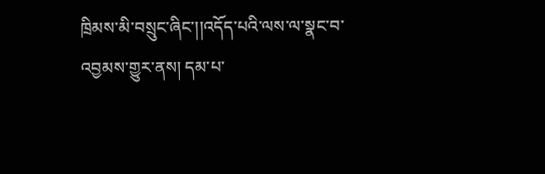ཁྲིམས་མི་བསྲུང་ཞིང་།།འདོད་པའི་ལས་ལ་སྣང་བ་འབྱམས་གྱུར་ནས། དམ་པ་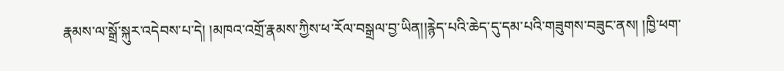རྣམས་ལ་སྒྲོ་སྐུར་འདེབས་པ་དེ། །མཁའ་འགྲོ་རྣམས་ཀྱིས་ཕ་རོལ་བསྒྲལ་བྱ་ཡིན།།རྙེད་པའི་ཆེད་དུ་དམ་པའི་གཟུགས་བཟུང་ནས། །ཁྱི་ཕག་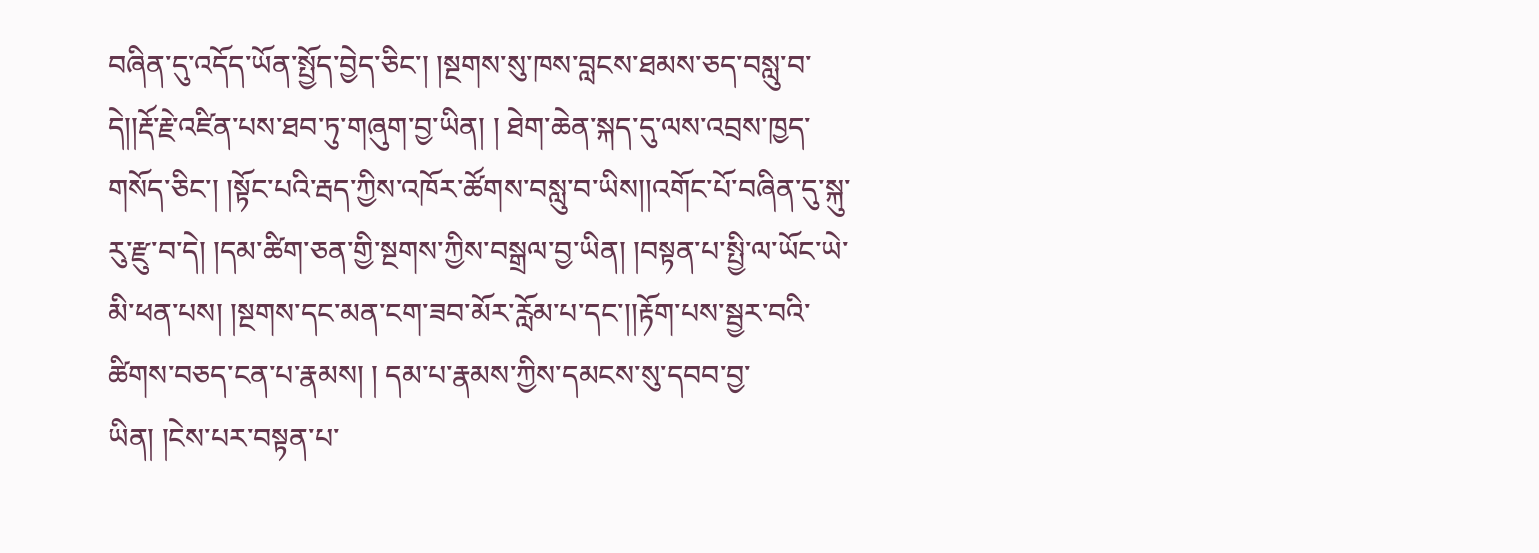བཞིན་དུ་འདོད་ཡོན་སྤྱོད་བྱེད་ཅིང་། །སྔགས་སུ་ཁས་བླངས་ཐམས་ཅད་བསླུ་བ་དེ།།རྡོ་རྗེ་འཛིན་པས་ཐབ་ཏུ་གཞུག་བྱ་ཡིན། ། ཐེག་ཆེན་སྐད་དུ་ལས་འབྲས་ཁྱད་གསོད་ཅིང་། །སྟོང་པའི་རྦད་ཀྱིས་འཁོར་ཚོགས་བསླུ་བ་ཡིས།།འགོང་པོ་བཞིན་དུ་སྐུ་རུ་རྫུ་བ་དེ། །དམ་ཚིག་ཅན་གྱི་སྔགས་ཀྱིས་བསྒྲལ་བྱ་ཡིན། །བསྟན་པ་སྤྱི་ལ་ཡོང་ཡེ་མི་ཕན་པས། །སྔགས་དང་མན་ངག་ཟབ་མོར་རློམ་པ་དང་།།རྟོག་པས་སྦྱར་བའི་ཚིགས་བཅད་ངན་པ་རྣམས། ། དམ་པ་རྣམས་ཀྱིས་དམངས་སུ་དབབ་བྱ་ཡིན། །ངེས་པར་བསྟན་པ་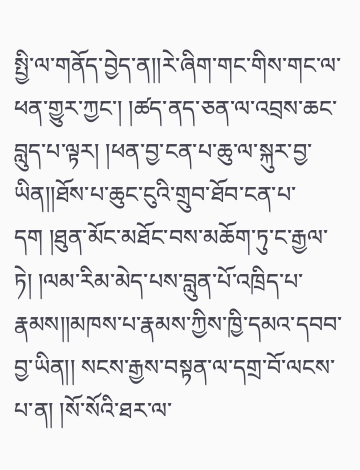སྤྱི་ལ་གནོད་བྱེད་ན།།རེ་ཞིག་གང་གིས་གང་ལ་ཕན་གྱུར་ཀྱང་། །ཚད་ནད་ཅན་ལ་འབྲས་ཆང་བླུད་པ་ལྟར། །ཕན་བྱ་ངན་པ་ཆུ་ལ་སྐུར་བྱ་ཡིན།།ཐོས་པ་ཆུང་ངུའི་གྲུབ་ཐོབ་ངན་པ་དག །ཐུན་མོང་མཐོང་བས་མཆོག་ཏུ་ང་རྒྱལ་ཏེ། །ལམ་རིམ་མེད་པས་བླུན་པོ་འཁྲིད་པ་རྣམས།།མཁས་པ་རྣམས་ཀྱིས་ཁྱི་དམའ་དབབ་བྱ་ཡིན།། སངས་རྒྱས་བསྟན་ལ་དགྲ་བོ་ལངས་པ་ན། །སོ་སོའི་ཐར་ལ་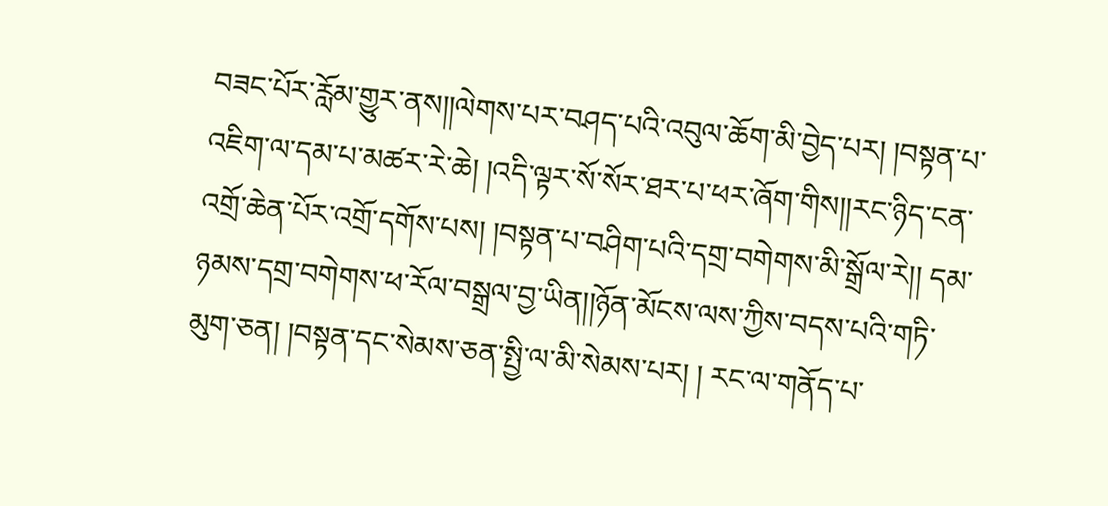བཟང་པོར་རློམ་གྱུར་ནས།།ལེགས་པར་བཤད་པའི་འབུལ་ཆོག་མི་བྱེད་པར། །བསྟན་པ་འཇིག་ལ་དམ་པ་མཚར་རེ་ཆེ། །འདི་ལྟར་སོ་སོར་ཐར་པ་ཕར་ཞོག་གིས།།རང་ཉིད་ངན་འགྲོ་ཆེན་པོར་འགྲོ་དགོས་པས། །བསྟན་པ་བཤིག་པའི་དགྲ་བགེགས་མི་སྒྲོལ་རེ།། དམ་ཉམས་དགྲ་བགེགས་ཕ་རོལ་བསྒྲལ་བྱ་ཡིན།།ཉོན་མོངས་ལས་ཀྱིས་བདས་པའི་གཏི་མུག་ཅན། །བསྟན་དང་སེམས་ཅན་སྤྱི་ལ་མི་སེམས་པར། ། རང་ལ་གནོད་པ་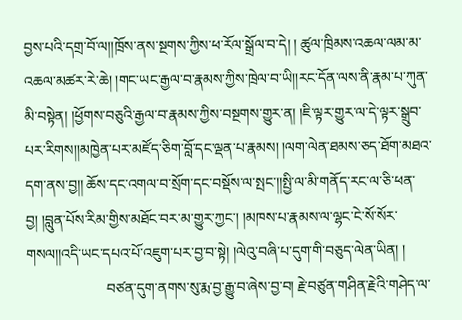བྱས་པའི་དགྲ་བོ་ལ།།ཁྲོས་ནས་སྔགས་ཀྱིས་ཕ་རོལ་སྒྲོལ་བ་དེ། ། ཚུལ་ཁྲིམས་འཆལ་ལམ་མ་འཆལ་མཚར་རེ་ཆེ། །གང་ཡང་རྒྱལ་བ་རྣམས་ཀྱིས་ཁྲེལ་བ་ཡི།།རང་དོན་ལས་ནི་རྣམ་པ་ཀུན་མི་བསྟེན། །ཕྱོགས་བཅུའི་རྒྱལ་བ་རྣམས་ཀྱིས་བསྔགས་གྱུར་ན། །ཇི་ལྟར་གྱུར་ལ་དེ་ལྟར་སྒྲུབ་པར་རིགས།།མཁྱེན་པར་མཛོད་ཅིག་བློ་དང་ལྡན་པ་རྣམས། །ལག་ལེན་ཐམས་ཅད་ཐོག་མཐའ་དག་ནས་བྱ།། ཆོས་དང་འགལ་བ་སྲོག་དང་བསྡོས་ལ་སྤང་།།སྤྱི་ལ་མི་གནོད་རང་ལ་ཅི་ཕན་བྱ། །བླུན་པོས་རིམ་གྱིས་མཐོང་བར་མ་གྱུར་ཀྱང་། །མཁས་པ་རྣམས་ལ་ལྷང་ངེ་སོ་སོར་གསལ།།འདི་ཡང་དཔའ་པོ་འཇུག་པར་བྱ་བ་སྟེ། །ལེའུ་བཞི་པ་དུག་གི་བཅུད་ལེན་ཡིན། །
                      བཙན་དུག་ནགས་སུ་རྨ་བྱ་རྒྱུ་བ་ཞེས་བྱ་བ། རྗེ་བཙུན་གཤིན་རྗེའི་གཤེད་ལ་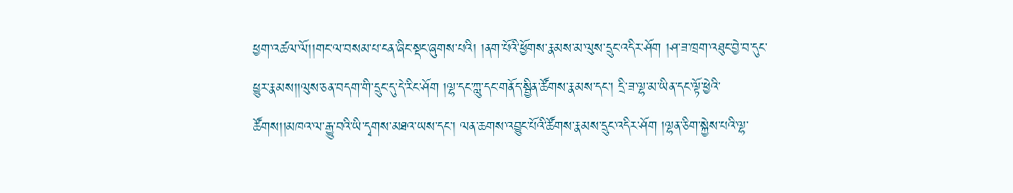ཕྱག་འཚལ་ལོ།།གང་ལ་བསམ་པ་ངན་ཞིང་སྡང་ཞུགས་པའི། །ནག་པོའི་ཕྱོགས་རྣམས་མ་ལུས་དྲུང་འདིར་ཤོག །ཤ་ཟ་ཁྲག་འཐུང་བྱེ་བ་དུང་ཕྱུར་རྣམས།།ལུས་ཅན་བདག་གི་དྲུང་དུ་དེ་རིང་ཤོག །ལྷ་དང་ཀླུ་དང་གནོད་སྦྱིན་ཚོགས་རྣམས་དང་། དྲི་ཟ་ལྷ་མ་ཡིན་དང་ལྟོ་ཕྱེའི་ཚོགས།།མཁའ་ལ་རྒྱུ་བའི་ཡི་དྭགས་མཐའ་ཡས་དང་། ལན་ཆགས་འབྱུང་པོའི་ཚོགས་རྣམས་དྲུང་འདིར་ཤོག །ལྷན་ཅིག་སྐྱེས་པའི་ལྷ་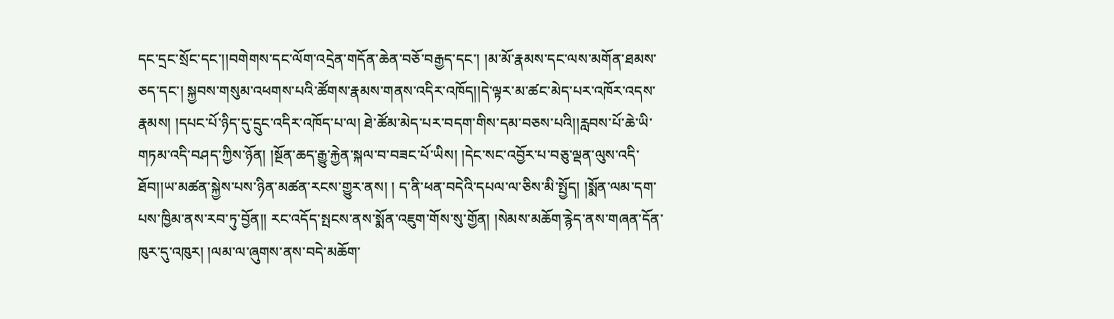དང་དྲང་སྲོང་དང་།།བགེགས་དང་ལོག་འདྲེན་གདོན་ཆེན་བཅོ་བརྒྱད་དང་། །མ་མོ་རྣམས་དང་ལས་མགོན་ཐམས་ཅད་དང་། སྐྱབས་གསུམ་འཕགས་པའི་ཚོགས་རྣམས་གནས་འདིར་འཁོད།།དེ་ལྟར་མ་ཚང་མེད་པར་འཁོར་འདས་རྣམས། །དཔང་པོ་ཉིད་དུ་དྲུང་འདིར་འཁོད་པ་ལ། ཐེ་ཚོམ་མེད་པར་བདག་གིས་དམ་བཅས་པའི།།རླབས་པོ་ཆེ་ཡི་གཏམ་འདི་བཤད་ཀྱིས་ཉོན། །སྔོན་ཆད་རྒྱུ་རྐྱེན་སྐལ་བ་བཟང་པོ་ཡིས། །དེང་སང་འབྱོར་པ་བཅུ་ལྡན་ལུས་འདི་ཐོབ།།ཡ་མཚན་སྐྱེས་པས་ཉིན་མཚན་རངས་གྱུར་ནས། ། ད་ནི་ཕན་བདེའི་དཔལ་ལ་ཅིས་མི་སྤྱོད། །སྨོན་ལམ་དག་པས་ཁྱིམ་ནས་རབ་ཏུ་བྱོན།། རང་འདོད་སྤངས་ནས་སྨོན་འཇུག་གོས་སུ་གྱོན། །སེམས་མཆོག་རྙེད་ནས་གཞན་དོན་ཁུར་དུ་འཁུར། །ལམ་ལ་ཞུགས་ནས་བདེ་མཆོག་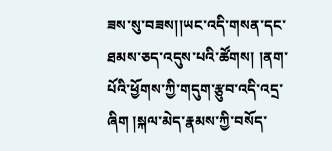ཟས་སུ་བཟས།།ཡང་འདི་གསན་དང་ཐམས་ཅད་འདུས་པའི་ཚོགས། །ནག་པོའི་ཕྱོགས་ཀྱི་གདུག་རྩུབ་འདི་འདྲ་ཞིག །སྐལ་མེད་རྣམས་ཀྱི་བསོད་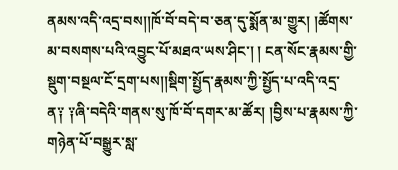ནམས་འདི་འདྲ་བས།།ཁོ་བོ་བདེ་བ་ཅན་དུ་སྨོན་མ་གྱུར། །ཚོགས་མ་བསགས་པའི་འབྱུང་པོ་མཐའ་ཡས་ཤིང་། ། ངན་སོང་རྣམས་གྱི་སྡུག་བསྔལ་ངོ་དྲག་པས།།སྡིག་སྤྱོད་རྣམས་ཀྱི་སྤྱོད་པ་འདི་འདྲ་ན༑ ༑ཞི་བདེའི་གནས་སུ་ཁོ་བོ་དགར་མ་ཚོར། །བྱིས་པ་རྣམས་ཀྱི་གཉེན་པོ་བསྒྱུར་སླ་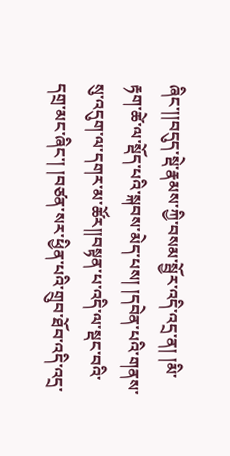ཞིང་།།བདུད་སྡེ་རྣམས་ཀྱི་བསམ་སྦྱོར་འདི་འདྲ་ན། །མི་རྟག་ཚེ་ལ་སྡོད་པའི་སྐབས་མེད་པས། །དབེན་པའི་གནས་སུ་འདུག་ལ་དགར་མ་ཚོར།།བསྟན་པ་འདི་ལ་སྡང་བའི་དགྲ་མང་ཞིང་། །བཙན་སར་ཕྱིན་པའི་གྲུབ་ཐོབ་འདི་འདྲ་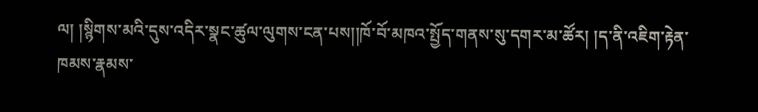ལ། །སྙིགས་མའི་དུས་འདིར་སྣང་ཚུལ་ལུགས་ངན་པས།།ཁོ་བོ་མཁའ་སྤྱོད་གནས་སུ་དགར་མ་ཚོར། །ད་ནི་འཇིག་རྟེན་ཁམས་རྣམས་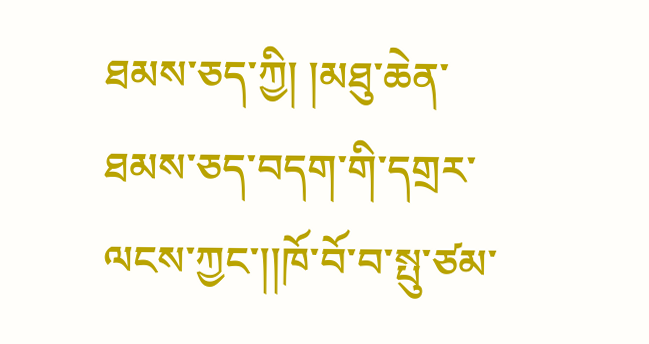ཐམས་ཅད་ཀྱི། །མཐུ་ཆེན་ཐམས་ཅད་བདག་གི་དགྲར་ལངས་ཀྱང་།།ཁོ་བོ་བ་སྤུ་ཙམ་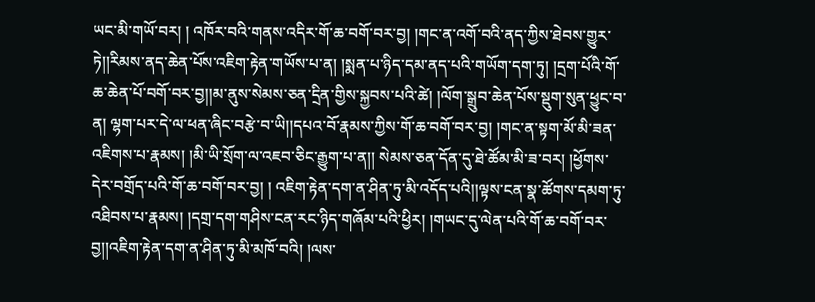ཡང་མི་གཡོ་བར། ། འཁོར་བའི་གནས་འདིར་གོ་ཆ་བགོ་བར་བྱ། །གང་ན་འགོ་བའི་ནད་ཀྱིས་ཐེབས་གྱུར་ཏེ།།རིམས་ནད་ཆེན་པོས་འཇིག་རྟེན་གཡོས་པ་ན། །སྨན་པ་ཉིད་དམ་ནད་པའི་གཡོག་དག་ཏུ། །དྲག་པོའི་གོ་ཆ་ཆེན་པོ་བགོ་བར་བྱ།།མ་ནུས་སེམས་ཅན་དྲིན་གྱིས་སྐྱབས་པའི་ཚེ། །ལོག་སྒྲུབ་ཆེན་པོས་སྡུག་སུན་ཕྱུང་བ་ན། ལྷག་པར་དེ་ལ་ཕན་ཞིང་བརྩེ་བ་ཡི།།དཔའ་བོ་རྣམས་ཀྱིས་གོ་ཆ་བགོ་བར་བྱ། །གང་ན་སྟག་མོ་མི་ཟན་འཇིགས་པ་རྣམས། །མི་ཡི་སྲོག་ལ་འཇབ་ཅིང་རྒྱུག་པ་ན།། སེམས་ཅན་དོན་དུ་ཐེ་ཚོམ་མི་ཟ་བར། །ཕྱོགས་དེར་བགྲོད་པའི་གོ་ཆ་བགོ་བར་བྱ། ། འཇིག་རྟེན་དག་ན་ཤིན་ཏུ་མི་འདོད་པའི།།ལྟས་ངན་སྣ་ཚོགས་དམག་ཏུ་འཐིབས་པ་རྣམས། །དགྲ་དག་གཤིས་ངན་རང་ཉིད་གཞོམ་པའི་ཕྱིར། །གཡང་དུ་ལེན་པའི་གོ་ཆ་བགོ་བར་བྱ།།འཇིག་རྟེན་དག་ན་ཤིན་ཏུ་མི་མཁོ་བའི། །ལས་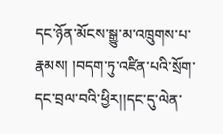དང་ཉོན་མོངས་སྒྱུ་མ་འཁྲུགས་པ་རྣམས། །བདག་ཏུ་འཛིན་པའི་སྲོག་དང་བྲལ་བའི་ཕྱིར།།དང་དུ་ལེན་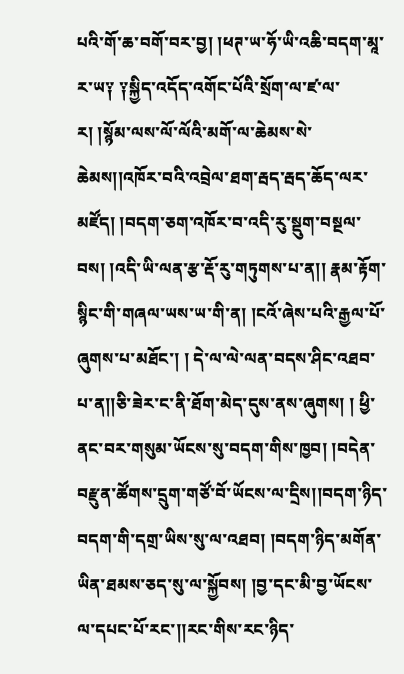པའི་གོ་ཆ་བགོ་བར་བྱ། །ཕཊ་ཡ་ཧོ་ཡི་འཆི་བདག་མཱ་ར་ཡ༑ ༑སྐྱིད་འདོད་འགོང་པོའི་སྲོག་ལ་ཛ་ལ་ར། །སྙོམ་ལས་ལོ་ལོའི་མགོ་ལ་ཆེམས་སེ་ཆེམས།།འཁོར་བའི་འབྲེལ་ཐག་རྦད་རྦད་ཆོད་ལར་མཛོད། །བདག་ཅག་འཁོར་བ་འདི་རུ་སྡུག་བསྔལ་བས། །འདི་ཡི་ལན་རྩ་རྡོ་རུ་གཏུགས་པ་ན།། རྣམ་རྟོག་སྙིང་གི་གཞལ་ཡས་ཡ་གི་ན། །ངའོ་ཞེས་པའི་རྒྱལ་པོ་ཞུགས་པ་མཐོང་། ། དེ་ལ་ལེ་ལན་བདས་ཤིང་འཐབ་པ་ན།།ཅི་ཟེར་ང་ནི་ཐོག་མེད་དུས་ནས་ཞུགས། ། ཕྱི་ནང་བར་གསུམ་ཡོངས་སུ་བདག་གིས་ཁྱབ། །བདེན་བརྫུན་ཚོགས་དྲུག་གཙོ་བོ་ཡོངས་ལ་དྲིས།།བདག་ཉིད་བདག་གི་དགྲ་ཡིས་སུ་ལ་འཐབ། །བདག་ཉིད་མགོན་ཡིན་ཐམས་ཅད་སུ་ལ་སྐྱོབས། །བྱ་དང་མི་བྱ་ཡོངས་ལ་དཔང་པོ་རང་།།རང་གིས་རང་ཉིད་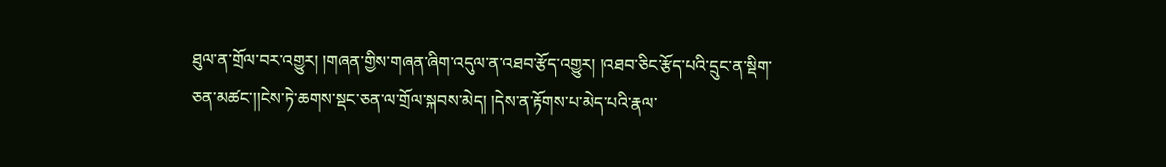ཐུལ་ན་གྲོལ་བར་འགྱུར། །གཞན་གྱིས་གཞན་ཞིག་འདུལ་ན་འཐབ་རྩོད་འགྱུར། །འཐབ་ཅིང་རྩོད་པའི་དྲུང་ན་སྡིག་ཅན་མཚང་།།ངེས་ཏེ་ཆགས་སྡང་ཅན་ལ་གྲོལ་སྐབས་མེད། །དེས་ན་རྟོགས་པ་མེད་པའི་རྣལ་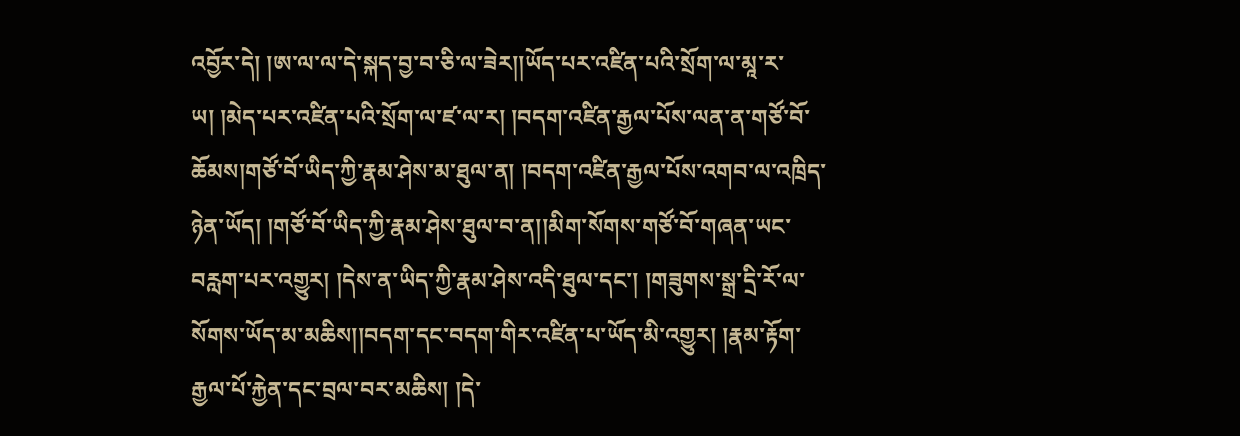འབྱོར་དེ། །ཨ་ལ་ལ་དེ་སྐད་བྱ་བ་ཅི་ལ་ཟེར།།ཡོད་པར་འཛིན་པའི་སྲོག་ལ་མཱ་ར་ཡ། །མེད་པར་འཛིན་པའི་སྲོག་ལ་ཛ་ལ་ར། །བདག་འཛིན་རྒྱལ་པོས་ལན་ན་གཙོ་བོ་ཆོམས།གཙོ་བོ་ཡིད་ཀྱི་རྣམ་ཤེས་མ་ཐུལ་ན། །བདག་འཛིན་རྒྱལ་པོས་འགབ་ལ་འཁྲིད་ཉེན་ཡོད། །གཙོ་བོ་ཡིད་ཀྱི་རྣམ་ཤེས་ཐུལ་བ་ན།།མིག་སོགས་གཙོ་བོ་གཞན་ཡང་བརླག་པར་འགྱུར། །དེས་ན་ཡིད་ཀྱི་རྣམ་ཤེས་འདི་ཐུལ་དང་། །གཟུགས་སྒྲ་དྲི་རོ་ལ་སོགས་ཡོད་མ་མཆིས།།བདག་དང་བདག་གིར་འཛིན་པ་ཡོད་མི་འགྱུར། །རྣམ་རྟོག་རྒྱལ་པོ་རྐྱེན་དང་བྲལ་བར་མཆིས། །དེ་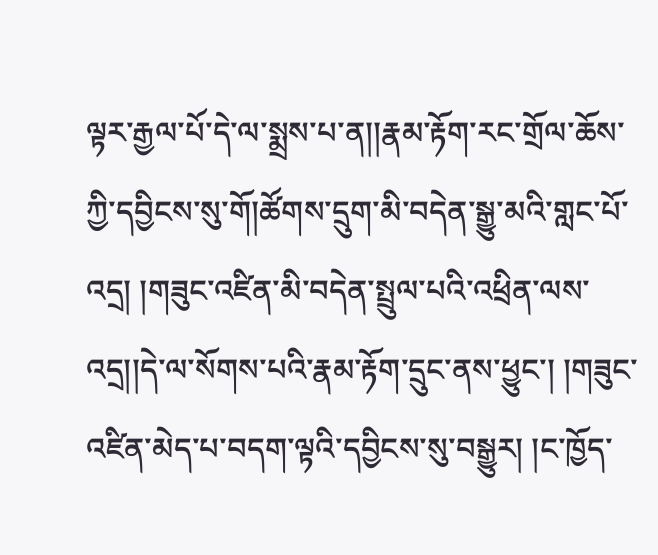ལྟར་རྒྱལ་པོ་དེ་ལ་སྨྲས་པ་ན།།རྣམ་རྟོག་རང་གྲོལ་ཆོས་ཀྱི་དབྱིངས་སུ་གོ།ཚོགས་དྲུག་མི་བདེན་སྒྱུ་མའི་གླང་པོ་འདྲ། །གཟུང་འཛིན་མི་བདེན་སྤྲུལ་པའི་འཕྲིན་ལས་འདྲ།།དེ་ལ་སོགས་པའི་རྣམ་རྟོག་དྲུང་ནས་ཕྱུང་། །གཟུང་འཛིན་མེད་པ་བདག་ལྟའི་དབྱིངས་སུ་བསྒྱུར། །ང་ཁྱོད་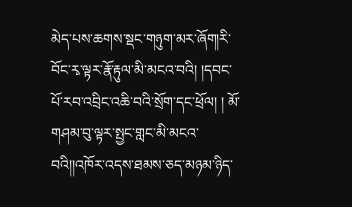མེད་པས་ཆགས་སྡང་གཉུག་མར་ཞོག།རི་བོང་རྭ་ལྟར་རྣོ་རྟུལ་མི་མངའ་བའི། །དབང་པོ་རབ་འབྲིང་འཆི་བའི་སྲོག་དང་ཕྲོལ། ། མོ་གཤམ་བུ་ལྟར་སྤྱང་གླང་མི་མངའ་བའི།།འཁོར་འདས་ཐམས་ཅད་མཉམ་ཉིད་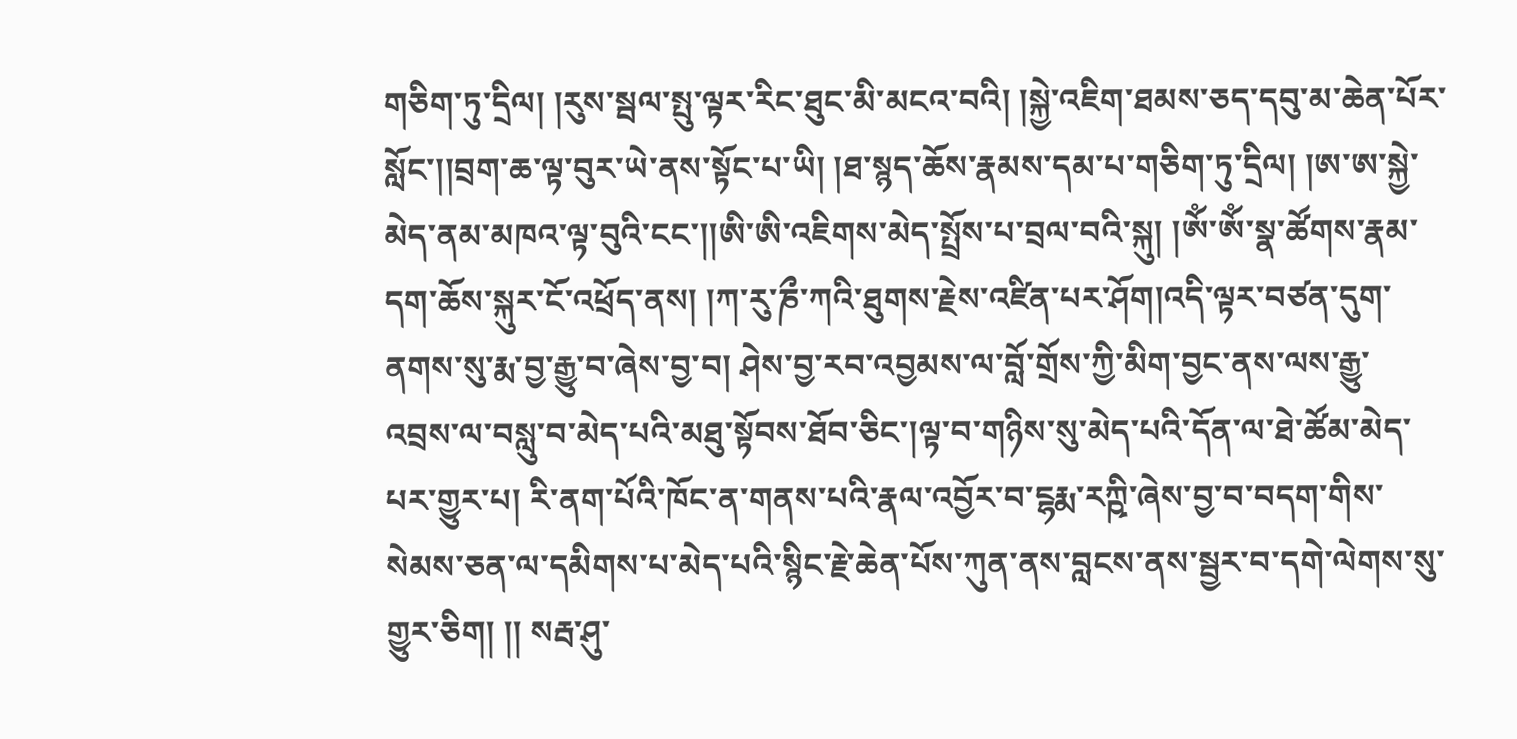གཅིག་ཏུ་དྲིལ། །རུས་སྦལ་སྤུ་ལྟར་རིང་ཐུང་མི་མངའ་བའི། །སྐྱེ་འཇིག་ཐམས་ཅད་དབུ་མ་ཆེན་པོར་སློང་།།བྲག་ཆ་ལྟ་བུར་ཡེ་ནས་སྟོང་པ་ཡི། །ཐ་སྙད་ཆོས་རྣམས་དམ་པ་གཅིག་ཏུ་དྲིལ། །ཨ་ཨ་སྐྱེ་མེད་ནམ་མཁའ་ལྟ་བུའི་ངང་།།ཨི་ཨི་འཇིགས་མེད་སྤྲོས་པ་བྲལ་བའི་སྐུ། །ཨོཾ་ཨོཾ་སྣ་ཚོགས་རྣམ་དག་ཆོས་སྐུར་ངོ་འཕྲོད་ནས། །ཀ་རུ་ཎྀ་ཀའི་ཐུགས་རྗེས་འཛིན་པར་ཤོག།འདི་ལྟར་བཙན་དུག་ནགས་སུ་རྨ་བྱ་རྒྱུ་བ་ཞེས་བྱ་བ། ཤེས་བྱ་རབ་འབྱམས་ལ་བློ་གྲོས་ཀྱི་མིག་བྱང་ནས་ལས་རྒྱུ་འབྲས་ལ་བསླུ་བ་མེད་པའི་མཐུ་སྟོབས་ཐོབ་ཅིང་།ལྟ་བ་གཉིས་སུ་མེད་པའི་དོན་ལ་ཐེ་ཚོམ་མེད་པར་གྱུར་པ། རི་ནག་པོའི་ཁོང་ན་གནས་པའི་རྣལ་འབྱོར་བ་ངྷརྨ་རཀྵི་ཞེས་བྱ་བ་བདག་གིས་སེམས་ཅན་ལ་དམིགས་པ་མེད་པའི་སྙིང་རྗེ་ཆེན་པོས་ཀུན་ནས་བླངས་ནས་སྦྱར་བ་དགེ་ལེགས་སུ་གྱུར་ཅིག། །། སརྦ་ཤུ་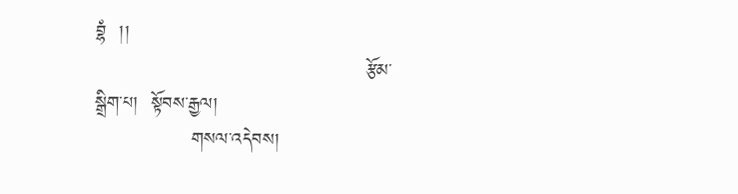བྷཾ  །།
                                          རྩོམ་སྒྲིག་པ།  སྟོབས་རྒྱལ།
               གསལ་འདེབས།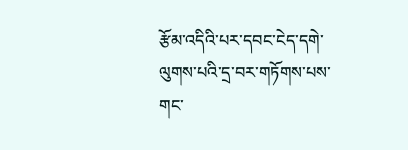རྩོམ་འདིའི་པར་དབང་ངེད་དགེ་ལུགས་པའི་དྲ་བར་གཏོགས་པས་གང་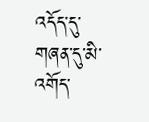འདོད་དུ་གཞན་དུ་མི་འགོད་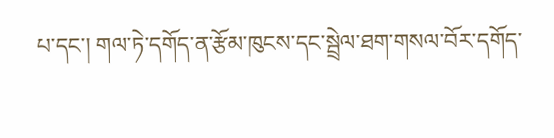པ་དང་། གལ་ཏེ་དགོད་ན་རྩོམ་ཁུངས་དང་སྦྲེལ་ཐག་གསལ་བོར་དགོད་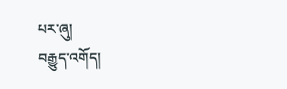པར་ཞུ།
བརྒྱུད་འགོད།